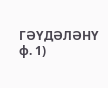ГӘҮДӘЛӘНҮ ф. 1)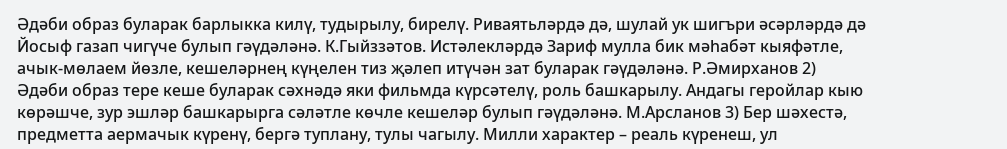Әдәби образ буларак барлыкка килү, тудырылу, бирелү. Риваятьләрдә дә, шулай ук шигъри әсәрләрдә дә Йосыф газап чигүче булып гәүдәләнә. К.Гыйззәтов. Истәлекләрдә Зариф мулла бик мәһабәт кыяфәтле, ачык-мөлаем йөзле, кешеләрнең күңелен тиз җәлеп итүчән зат буларак гәүдәләнә. Р.Әмирханов 2) Әдәби образ тере кеше буларак сәхнәдә яки фильмда күрсәтелү, роль башкарылу. Андагы геройлар кыю көрәшче, зур эшләр башкарырга сәләтле көчле кешеләр булып гәүдәләнә. М.Арсланов 3) Бер шәхестә, предметта аермачык күренү, бергә туплану, тулы чагылу. Милли характер – реаль күренеш, ул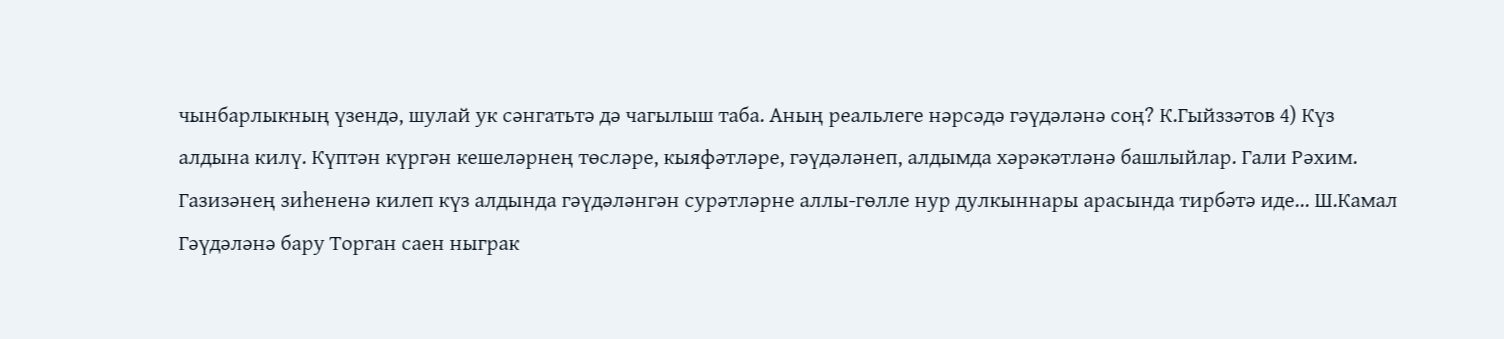чынбарлыкның үзендә, шулай ук сәнгатьтә дә чагылыш таба. Аның реальлеге нәрсәдә гәүдәләнә соң? К.Гыйззәтов 4) Күз алдына килү. Күптән күргән кешеләрнең төсләре, кыяфәтләре, гәүдәләнеп, алдымда хәрәкәтләнә башлыйлар. Гали Рәхим. Газизәнең зиһененә килеп күз алдында гәүдәләнгән сурәтләрне аллы-гөлле нур дулкыннары арасында тирбәтә иде... Ш.Камал Гәүдәләнә бару Торган саен ныграк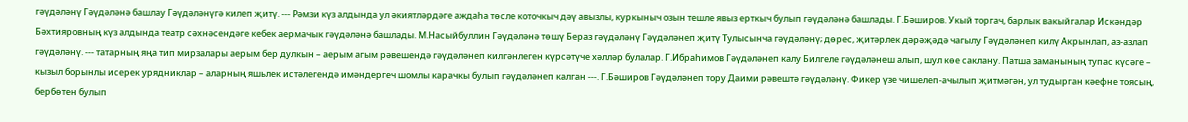гәүдәләнү Гәүдәләнә башлау Гәүдәләнүгә килеп җитү. --- Рәмзи күз алдында ул әкиятләрдәге аждаһа төсле коточкыч дәү авызлы, куркыныч озын тешле явыз ерткыч булып гәүдәләнә башлады. Г.Бәширов. Укый торгач, барлык вакыйгалар Искәндәр Бәхтияровның күз алдында театр сәхнәсендәге кебек аермачык гәүдәләнә башлады. М.Насыйбуллин Гәүдәләнә төшү Бераз гәүдәләнү Гәүдәләнеп җитү Тулысынча гәүдәләнү; дөрес, җитәрлек дәрәҗәдә чагылу Гәүдәләнеп килү Акрынлап, аз-азлап гәүдәләнү. --- татарның яңа тип мирзалары аерым бер дулкын – аерым агым рәвешендә гәүдәләнеп килгәнлеген күрсәтүче хәлләр булалар. Г.Ибраһимов Гәүдәләнеп калу Билгеле гәүдәләнеш алып, шул көе саклану. Патша заманының тупас күсәге – кызыл борынлы исерек урядниклар – аларның яшьлек истәлегендә имәндергеч шомлы карачкы булып гәүдәләнеп калган ---. Г.Бәширов Гәүдәләнеп тору Даими рәвештә гәүдәләнү. Фикер үзе чишелеп-ачылып җитмәгән, ул тудырган кәефне тоясың, бербөтен булып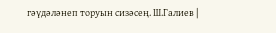гәүдәләнеп торуын сизәсең. Ш.Галиев |